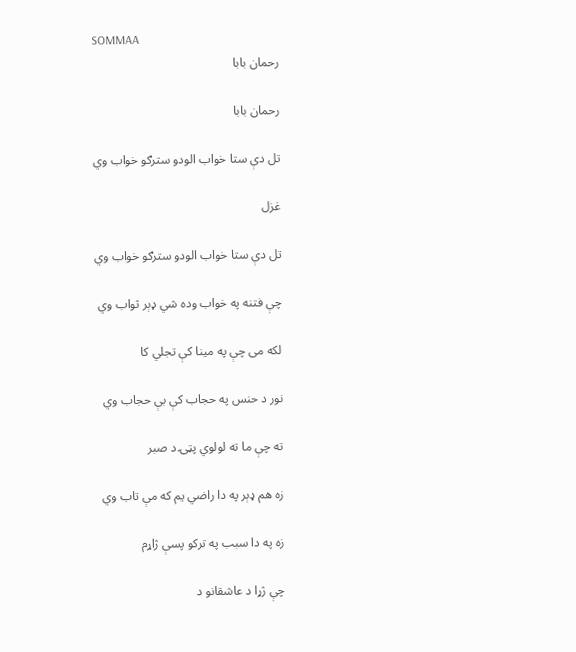SOMMAA
رحمان بابا

رحمان بابا

تل دې ستا خواب الودو سترګو خواب وي

غزل

تل دې ستا خواب الودو سترګو خواب وي

چې فتنه په خواب وده شي ډېر ثواب وي

لکه می چې په مينا کې تجلي کا

نور د حنس په حجاب کې بې حجاب وي

ته چې ما ته لولوي پټۍ د صبر

زه هم ډېر په دا راضي يم که مې تاب وي

زه په دا سبب په ترکو پسې ژاړم

چې ژړا د عاشقانو د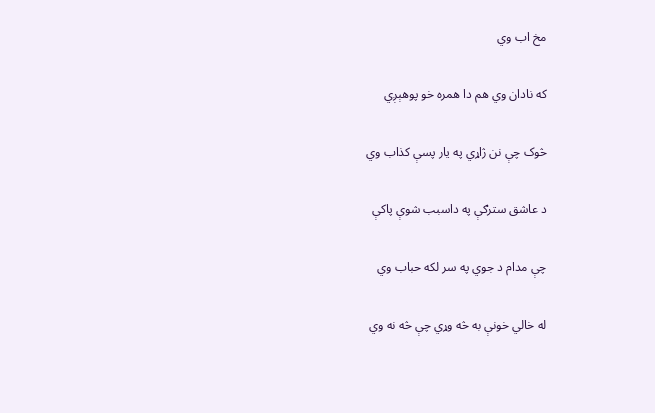مخ اب وي

که نادان وي هم دا همره خو پوهېږي

څوک چې نن ژاړي په يار پسې کذاب وي

د عاشق سترګې په داسبب شوې پاکې

چې مدام د جوي په سر لکه حباب وي

له خالي خونې به څه وړي چې څه نه وي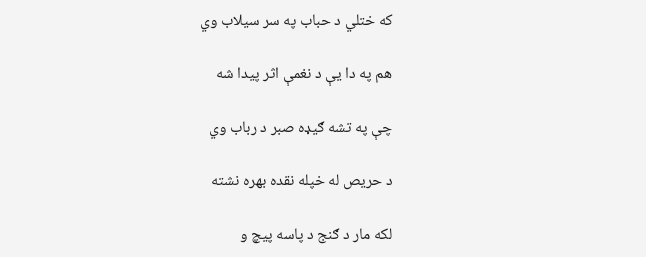که ختلي د حباب په سر سيلاب وي

هم په دا يې د نغمې اثر پيدا شه

چې په تشه ګيډه صبر د رباب وي

د حريص له خپله نقده بهره نشته

لکه مار د ګنج د پاسه پيچ و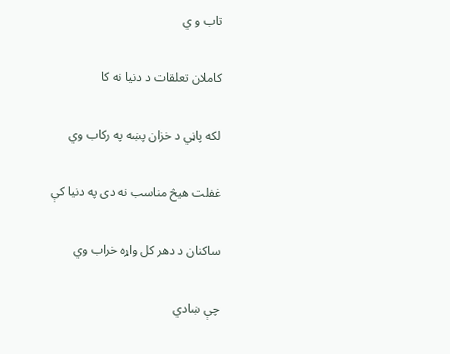تاب و ي

کاملان تعلقات د دنيا نه کا

لکه پاڼي د خزان پښه په رکاب وي

غفلت هيڅ مناسب نه دی په دنيا کې

ساکنان د دهر کل واړه خراب وي

چې ښادي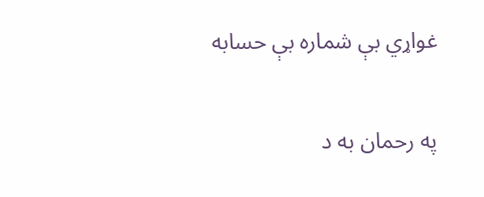غواړي بې شماره بې حسابه

په رحمان به د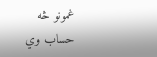غمونو څه حساب وي